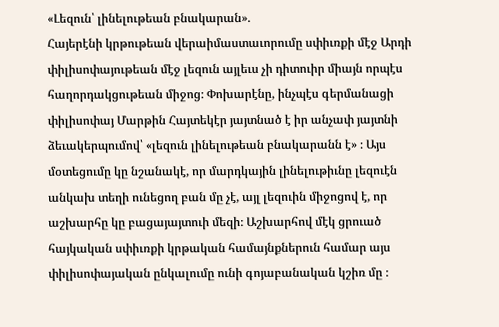«Լեզուն՝ լինելութեան բնակարան».
Հայերէնի կրթութեան վերաիմաստաւորումը սփիւռքի մէջ Արդի փիլիսոփայութեան մէջ լեզուն այլեւս չի դիտուիր միայն որպէս հաղորդակցութեան միջոց։ Փոխարէնը, ինչպէս գերմանացի փիլիսոփայ Մարթին Հայտեկէր յայտնած է իր անչափ յայտնի ձեւակերպումով՝ «լեզուն լինելութեան բնակարանն է» ։ Այս մօտեցումը կը նշանակէ, որ մարդկային լինելութիւնը լեզուէն անկախ տեղի ունեցող բան մը չէ, այլ լեզուին միջոցով է, որ աշխարհը կը բացայայտուի մեզի։ Աշխարհով մէկ ցրուած հայկական սփիւռքի կրթական համայնքներուն համար այս փիլիսոփայական ընկալումը ունի գոյաբանական կշիռ մը ։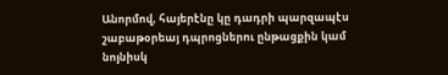Անորմով, հայերէնը կը դադրի պարզապէս շաբաթօրեայ դպրոցներու ընթացքին կամ նոյնիսկ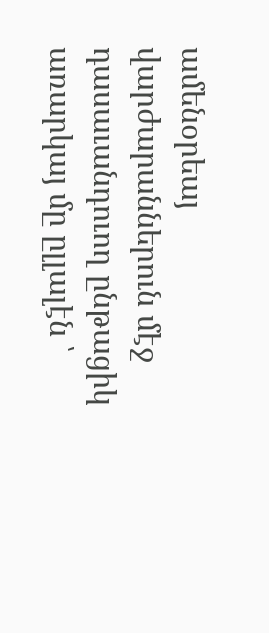ամենօրեայ վարժարաններուն մէջ դասաւանդուող ընթացիկ առարկայ մը ըլլալէն ՝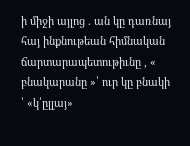ի միջի այլոց . ան կը դառնայ հայ ինքնութեան հիմնական ճարտարապետութիւնը , « բնակարանը »՝ ուր կը բնակի ՝ «կ՛ըլլայ»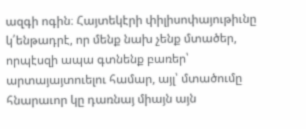ազգի ոգին։ Հայտեկէրի փիլիսոփայութիւնը կ՛ենթադրէ, որ մենք նախ չենք մտածեր, որպէսզի ապա գտնենք բառեր՝ արտայայտուելու համար, այլ՝ մտածումը հնարաւոր կը դառնայ միայն այն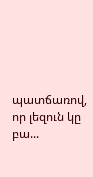պատճառով, որ լեզուն կը բա...